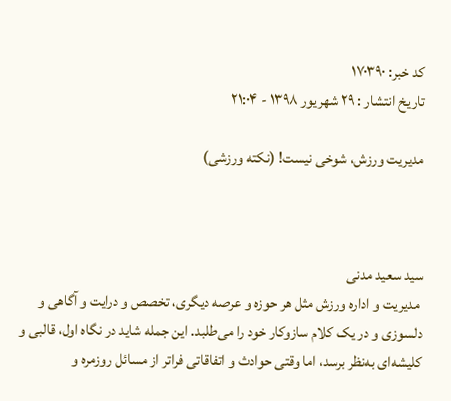کد خبر: ۱۷۰۳۹۰
تاریخ انتشار : ۲۹ شهريور ۱۳۹۸ - ۲۱:۰۴

مدیریت ورزش، شوخی نیست! (نکته ورزشی)



سید سعید مدنی
 مدیریت و اداره ورزش مثل هر حوزه و عرصه دیگری، تخصص و درایت و آگاهی و دلسوزی و در یک کلام سازوکار خود را می‌طلبد. این جمله شاید در نگاه اول، قالبی و کلیشه‌ای به‌نظر برسد، اما وقتی حوادث و اتفاقاتی فراتر از مسائل روزمره و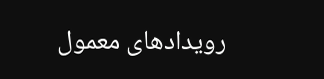رویدادهای معمول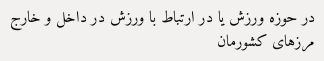در حوزه ورزش یا در ارتباط با ورزش در داخل و خارج مرزهای کشورمان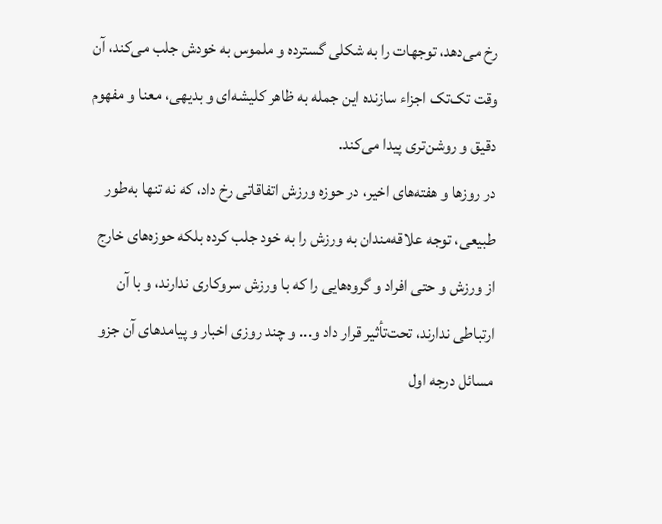رخ می‌دهد، توجهات را به شکلی گسترده و ملموس به خودش جلب می‌کند، آن وقت تک‌تک اجزاء سازنده این جمله به ظاهر کلیشه‌ای و بدیهی، معنا و مفهوم دقیق و روشن‌تری پیدا می‌کند.
در روزها و هفته‌های اخیر، در حوزه ورزش اتفاقاتی رخ داد، که نه تنها به‌طور طبیعی، توجه علاقه‌مندان به ورزش را به خود جلب کرده بلکه حوزه‌های خارج از ورزش و حتی افراد و گروه‌هایی را که با ورزش سروکاری ندارند، و با آن ارتباطی ندارند، تحت‌تأثیر قرار داد و... و چند روزی اخبار و پیامدهای آن جزو مسائل درجه اول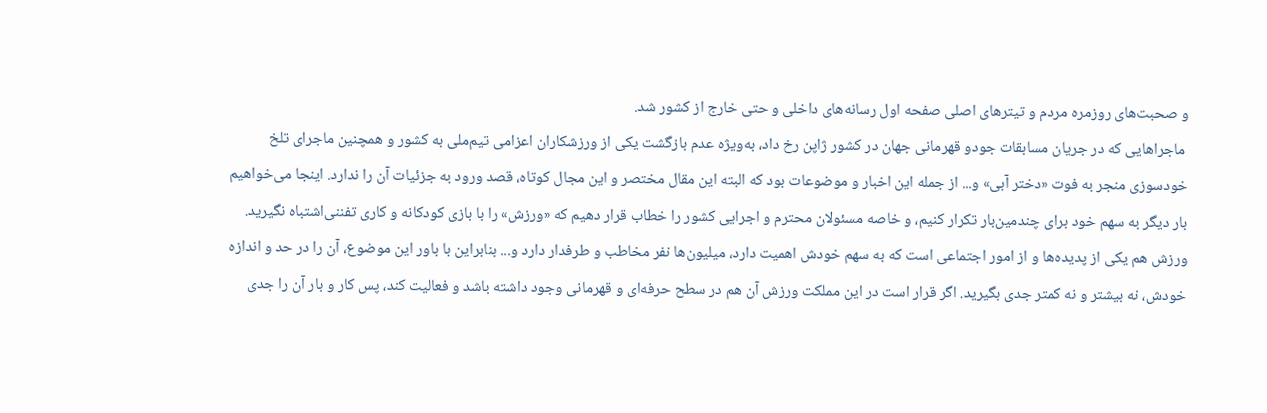و صحبت‌های روزمره مردم و تیترهای اصلی صفحه اول رسانه‌های داخلی و حتی خارج از کشور شد.
 ماجراهایی که در جریان مسابقات جودو قهرمانی جهان در کشور ژاپن رخ داد، به‌ویژه عدم بازگشت یکی از ورزشکاران اعزامی تیم‌ملی به کشور و همچنین ماجرای تلخ خودسوزی منجر به فوت «دختر آبی» و... از جمله این اخبار و موضوعات بود که البته این مقال مختصر و این مجال کوتاه، قصد ورود به جزئیات آن را ندارد. اینجا می‌خواهیم بار دیگر به سهم خود برای چندمین‌بار تکرار کنیم، و خاصه مسئولان محترم و اجرایی کشور را خطاب قرار دهیم که «ورزش» را با بازی کودکانه و کاری تفننی‌اشتباه نگیرید. ورزش هم یکی از پدیده‌ها و از امور اجتماعی است که به سهم خودش اهمیت دارد، میلیون‌ها نفر مخاطب و طرفدار دارد و... بنابراین با باور این موضوع، آن را در حد و اندازه خودش، نه بیشتر و نه کمتر جدی بگیرید. اگر قرار است در این مملکت ورزش آن هم در سطح حرفه‌ای و قهرمانی وجود داشته باشد و فعالیت کند، پس کار و بار آن را جدی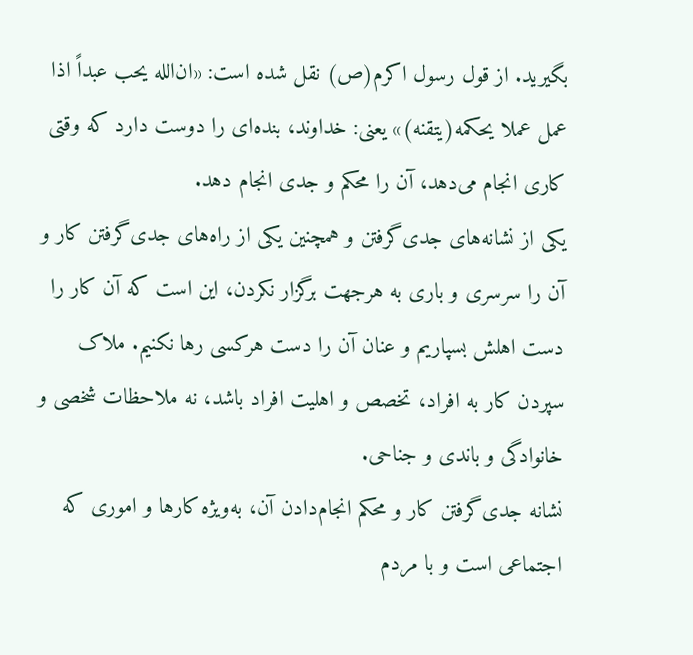بگیرید. از قول رسول اکرم(ص) نقل شده است: «ان‌الله یحب عبداً اذا عمل عملا یحکمه‌(یتقنه)» یعنی: خداوند، بنده‌ای را دوست دارد که وقتی کاری انجام می‌دهد، آن را محکم و جدی انجام دهد.
یکی از نشانه‌های جدی‌گرفتن و همچنین یکی از راه‌های جدی‌گرفتن کار و آن را سرسری و باری به هرجهت برگزار نکردن، این است که آن کار را دست اهلش بسپاریم و عنان آن را دست هرکسی رها نکنیم. ملاک سپردن کار به افراد، تخصص و اهلیت افراد باشد، نه ملاحظات شخصی و خانوادگی و باندی و جناحی.
نشانه جدی‌گرفتن کار و محکم انجام‌دادن آن، به‌ویژه کارها و اموری که اجتماعی است و با مردم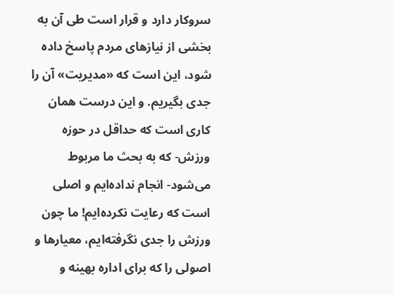سروکار دارد و قرار است طی آن به بخشی از نیازهای مردم پاسخ داده شود، این است که «مدیریت» آن را جدی بگیریم. و این درست همان کاری است که حداقل در حوزه ورزش- که به بحث ما مربوط می‌شود- انجام نداده‌ایم و اصلی است که رعایت نکرده‌ایم! ما چون ورزش را جدی نگرفته‌ایم، معیارها و اصولی را که برای اداره بهینه و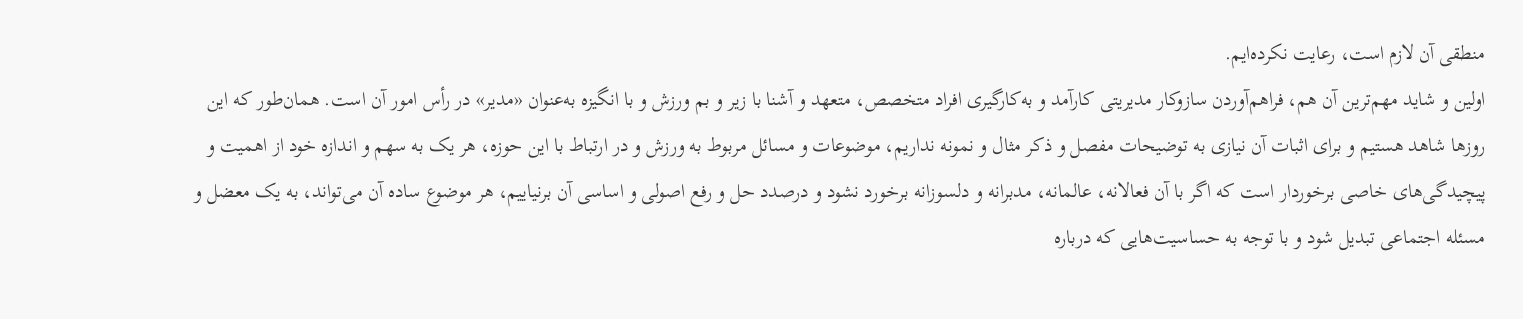منطقی آن لازم است، رعایت نکرده‌ایم.
اولین و شاید مهم‌ترین آن هم، فراهم‌آوردن سازوکار مدیریتی کارآمد و به‌کارگیری افراد متخصص، متعهد و آشنا با زیر و بم ورزش و با انگیزه به‌عنوان «مدیر» در رأس امور آن است. همان‌طور که این روزها شاهد هستیم و برای اثبات آن نیازی به توضیحات مفصل و ذکر مثال و نمونه نداریم، موضوعات و مسائل مربوط به ورزش و در ارتباط با این حوزه، هر یک به سهم و اندازه خود از اهمیت و پیچیدگی‌های خاصی برخوردار است که اگر با آن فعالانه، عالمانه،‌ مدبرانه و دلسوزانه برخورد نشود و درصدد حل و رفع اصولی و اساسی آن برنیاییم، هر موضوع ساده آن می‌تواند، به یک معضل و مسئله اجتماعی تبدیل شود و با توجه به حساسیت‌هایی که درباره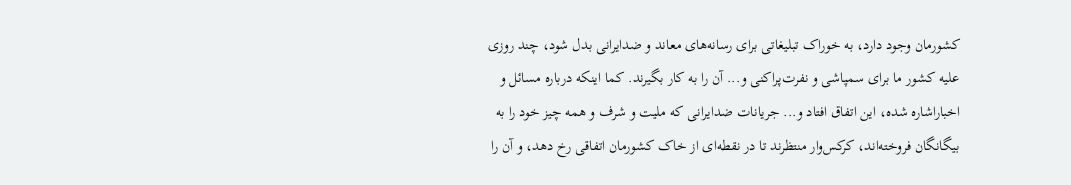کشورمان وجود دارد، به خوراک تبلیغاتی برای رسانه‌های معاند و ضدایرانی بدل شود، چند روزی علیه کشور ما برای سمپاشی و نفرت‌پراکنی و... آن را به کار بگیرند. کما اینکه درباره مسائل و اخبار‌اشاره شده، این اتفاق افتاد و... جریانات ضدایرانی که ملیت و شرف و همه چیز خود را به بیگانگان فروخته‌اند، کرکس‌وار منتظرند تا در نقطه‌ای از خاک کشورمان اتفاقی رخ دهد، و آن را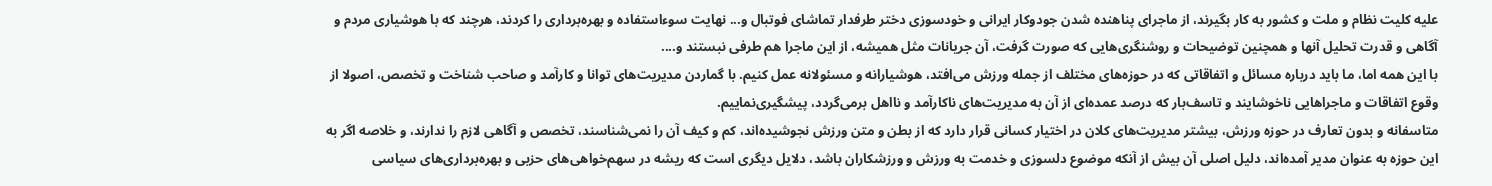علیه کلیت نظام و ملت و کشور به کار بگیرند، از ماجرای پناهنده شدن جودوکار ایرانی و خودسوزی دختر طرفدار تماشای فوتبال و... نهایت سوءاستفاده و بهره‌برداری را کردند، هرچند که با هوشیاری مردم و آگاهی و قدرت تحلیل آنها و همچنین توضیحات و روشنگری‌هایی که صورت گرفت، آن جریانات مثل همیشه، از این ماجرا هم طرفی نبستند و....
با این همه اما، ما باید درباره مسائل و اتفاقاتی که در حوزه‌های مختلف از جمله ورزش می‌افتد، هوشیارانه و مسئولانه عمل کنیم. با گماردن مدیریت‌های توانا و کارآمد و صاحب شناخت و تخصص، اصولا از وقوع اتفاقات و ماجراهایی ناخوشایند و تاسف‌بار که درصد عمده‌ای از آن به مدیریت‌های ناکارآمد و نااهل برمی‌گردد، پیشگیری‌نماییم.
متاسفانه و بدون تعارف در حوزه ورزش، بیشتر مدیریت‌های کلان در اختیار کسانی قرار دارد که از بطن و متن ورزش نجوشیده‌اند، کم و کیف آن را نمی‌شناسند، تخصص و آگاهی لازم را ندارند، و خلاصه اگر به این حوزه به عنوان مدیر آمده‌اند، دلیل اصلی آن بیش از آنکه موضوع دلسوزی و خدمت به ورزش و ورزشکاران باشد، دلایل دیگری است که ریشه در سهم‌خواهی‌های حزبی و بهره‌برداری‌های سیاسی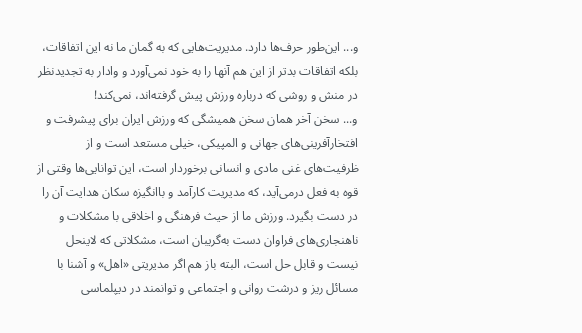و... این‌طور حرف‌ها دارد. مدیریت‌هایی که به گمان ما نه این اتفاقات، بلکه اتفاقات بدتر از این هم آنها را به خود نمی‌آورد و وادار به تجدیدنظر در منش و روشی که درباره ورزش پیش گرفته‌اند، نمی‌کند!
و... سخن آخر همان سخن همیشگی که ورزش ایران برای پیشرفت و افتخارآفرینی‌های جهانی و المپیکی، خیلی مستعد است و از ظرفیت‌های غنی مادی و انسانی برخوردار است، این توانایی‌ها وقتی از قوه به فعل درمی‌آید، که مدیریت کارآمد و باانگیزه سکان هدایت آن را در دست بگیرد. ورزش ما از حیث فرهنگی و اخلاقی با مشکلات و ناهنجاری‌های فراوان دست به‌گریبان است، مشکلاتی که لاینحل نیست و قابل حل است، البته باز هم اگر مدیریتی «اهل» و آشنا با مسائل ریز و درشت روانی و اجتماعی و توانمند در دیپلماسی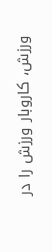ورزش، کاروبار ورزش را در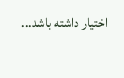اختیار داشته باشد...